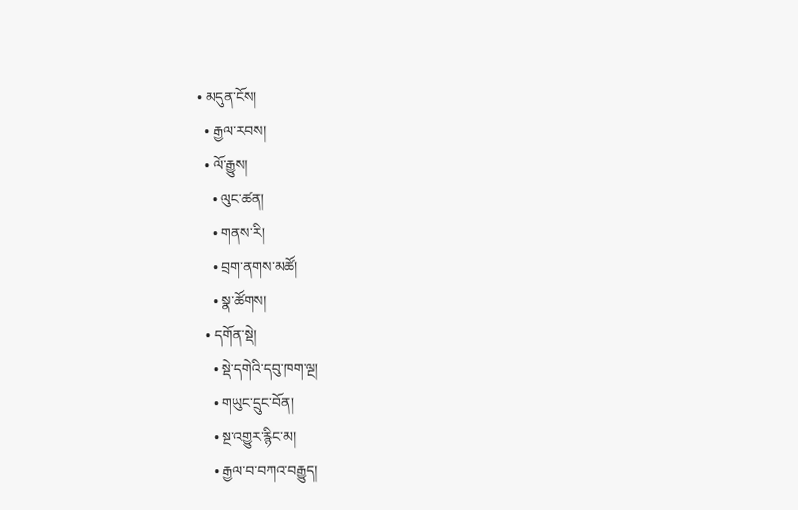• མདུན་ངོས།
  • རྒྱལ་རབས།
  • ལོ་རྒྱུས།
    • ལུང་ཚན།
    • གནས་རི།
    • བྲག་ནགས་མཚོ།
    • སྣ་ཚོགས།
  • དགོན་སྡེ།
    • སྡེ་དགེའི་དབུ་ཁག་ལྔ།
    • གཡུང་དྲུང་བོན།
    • སྔ་འགྱུར་རྙིང་མ།
    • རྒྱལ་བ་བཀའ་བརྒྱུད།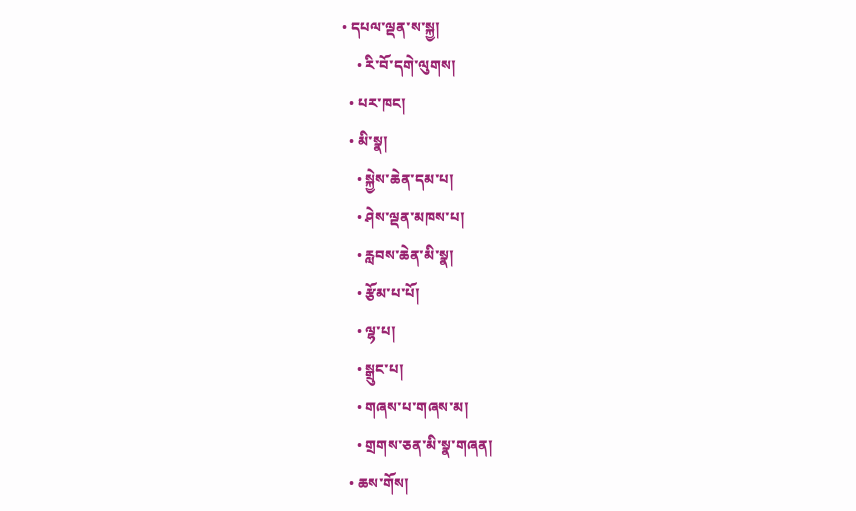• དཔལ་ལྡན་ས་སྐྱ།
    • རི་བོ་དགེ་ལུགས།
  • པར་ཁང།
  • མི་སྣ།
    • སྐྱེས་ཆེན་དམ་པ།
    • ཤེས་ལྡན་མཁས་པ།
    • རླབས་ཆེན་མི་སྣ།
    • རྩོམ་པ་པོ།
    • ལྷ་པ།
    • སྒྲུང་པ།
    • གཞས་པ་གཞས་མ།
    • གྲགས་ཅན་མི་སྣ་གཞན།
  • ཆས་གོས།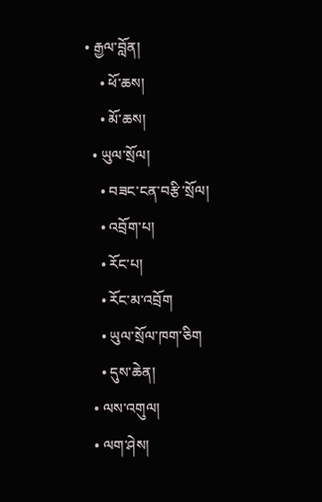• རྒྱལ་བློན།
    • ཕོ་ཆས།
    • མོ་ཆས།
  • ཡུལ་སྲོལ།
    • བཟང་ངན་བརྩི་སྲོལ།
    • འབྲོག་པ།
    • རོང་པ།
    • རོང་མ་འབྲོག
    • ཡུལ་སྲོལ་ཁག་ཅིག
    • དུས་ཆེན།
  • ལས་འགུལ།
  • ལག་ཤེས།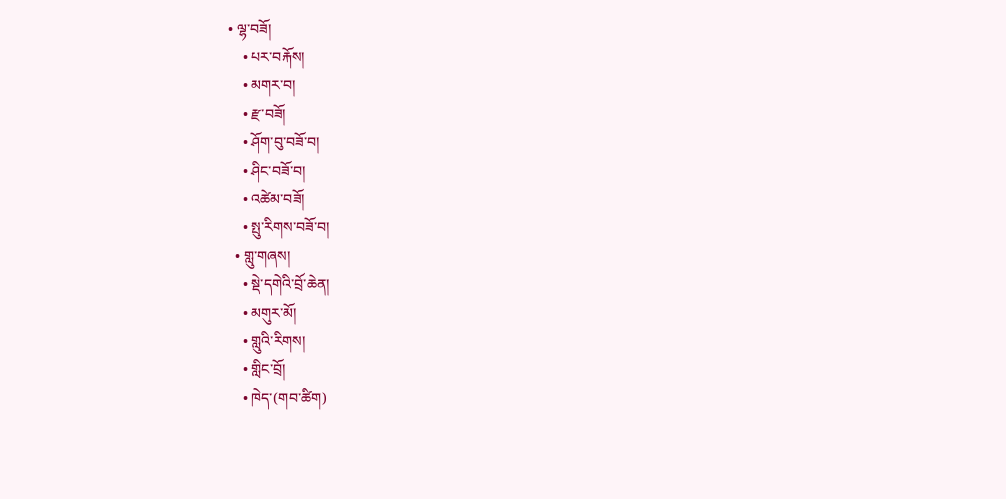• ལྷ་བཟོ།
    • པར་བརྐོས།
    • མགར་བ།
    • རྫ་བཟོ།
    • ཤོག་བུ་བཟོ་བ།
    • ཤིང་བཟོ་བ།
    • འཚེམ་བཟོ།
    • སྤུ་རིགས་བཟོ་བ།
  • གླུ་གཞས།
    • སྡེ་དགེའི་བྲོ་ཆེན།
    • མགུར་མོ།
    • གླུའི་རིགས།
    • གླིང་བྲོ།
    • ཁེད་(གབ་ཚིག)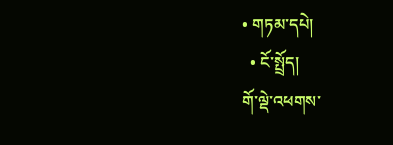• གཏམ་དཔེ།
  • ངོ་སྤྲོད།
གོ་ལྡེ་འཕགས་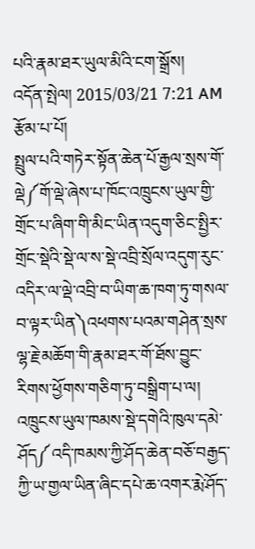པའི་རྣམ་ཐར་ཡུལ་མིའི་ངག་སྒྲོས།
འདོན་སྤེལ། 2015/03/21 7:21 AM རྩོམ་པ་པོ།
སྤྲུལ་པའི་གཏེར་སྟོན་ཆེན་པོ་རྒྱལ་སྲས་གོ་ལྡེ༼གོ་ལྡེ་ཞེས་པ་ཁོང་འཁྲུངས་ཡུལ་གྱི་གྲོང་པ་ཞིག་གི་མིང་ཡིན་འདུག་ཅིང་སྤྱིར་གྲོང་སྡེའི་སྡེ་ལ་ས་སྡེ་འབྲི་སྲོལ་འདུག་རུང་འདིར་ལ་ལྡེ་འབྲི་བ་ཡིག་ཆ་ཁག་ཏུ་གསལ་བ་ལྟར་ཡིན༽འཕགས་པའམ་གཤེན་སྲས་ལྷ་རྗེ་མཆོག་གི་རྣམ་ཐར་གོ་ཐོས་བྱུང་རིགས་ཕྱོགས་གཅིག་ཏུ་བསྒྲིག་པ་ལ། འཁྲུངས་ཡུལ་ཁམས་སྡེ་དགེའི་ཁུལ་དམེ་ཤོད༼འདི་ཁམས་ཀྱི་ཤོད་ཆེན་བཅོ་བརྒྱད་ཀྱི་ཡ་གྱལ་ཡིན་ཞིང་དཔེ་ཆ་འགར་རྨེ་ཤོད་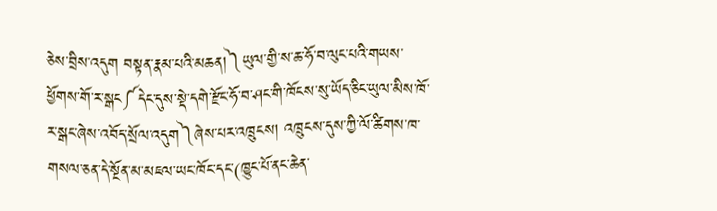ཅེས་བྲིས་འདུག བསྟན་རྣམ་པའི་མཆན།༽ཡུལ་གྱི་ས་ཆ་ཧོ་བ་ལུང་པའི་གཡས་ཕྱོགས་གོ་ར་སྒང༼དེང་དུས་སྡེ་དགེ་རྫོང་ཧོ་བ་ཤང་གི་ཁོངས་སུ་ཡོད་ཅིང་ཡུལ་མིས་ཁོ་ར་སྒང་ཞེས་འབོད་སྲོལ་འདུག༽ཞེས་པར་འཁྲུངས། འཁྲུངས་དུས་ཀྱི་ལོ་ཚིགས་ཁ་གསལ་ཅན་དེ་སྔོན་མ་མཇལ་ཡང་ཁོང་དང་(ཁྱུང་པོ་ནང་ཆེན་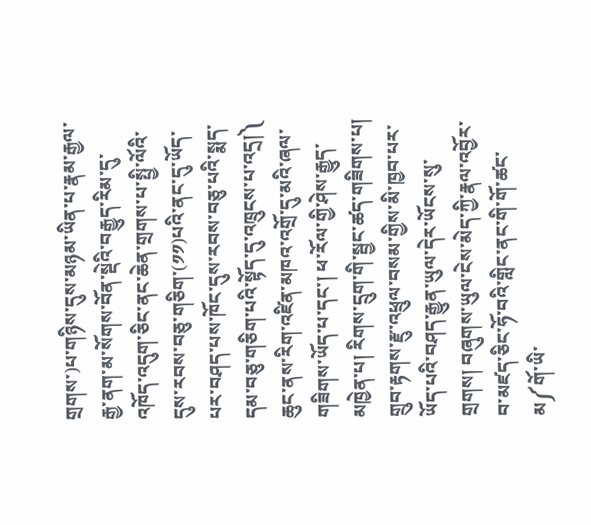གྲགས་)པ་གཉིས་དུས་མཉམ་ཡིན་པ་རྣམ་རྒྱལ་རྒྱ་ནག་མ་སོགས་བོན་སྡེའི་བརྒྱུད་རིམ་དུ་འཁོད་འདུག་ཅིང་ནང་ཆེན་གྲགས་པ་སྤྱི་ལོའི་དུས་རབས་བཅུ་གཅིག་(༡༡)པའི་ནང་དུ་ཡོད་པར་བཤད་པས་ཁོང་དུས་རབས་བཅུ་པའི་སྨད་དམ་བཅུ་གཅིག་པའི་སྟོད་དུ་འཁྲུངས་པ་འདྲ།༽ ཆུང་ནས་རིག་འཛིན་མཁའ་འགྲོ་དུ་མའི་ཞལ་གཟིགས་ཡོད་པ་དང་། ཕ་རོལ་གྱི་ཤེས་རྒྱུད་མཁྱེན་པ། རིགས་དྲུག་གི་སྦྱང་ཚད་གཟིགས་པ། གྲུབ་རྟགས་རྫུ་འཕྲུལ་བསམ་གྱིས་མི་ཁྱབ་པར་ཡོད་པའི་བཤད་རྒྱུན་ཡུལ་དེར་ཡོངས་སུ་གྲགས། བཞུགས་ཡུལ་ངེས་མེད་ཀྱི་རྣལ་འབྱོར་བ་མཛད་ཅིང་ཧོ་བའི་གླིང་ནང་གི་གོ་ཚང་མ༼གོ་ཡི་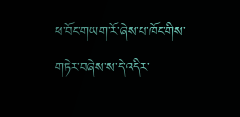ཕ་བོང་གཡག་རོ་ཞེས་པ་ཁོང་གིས་གཏེར་བཞེས་ས་དེ་འདིར་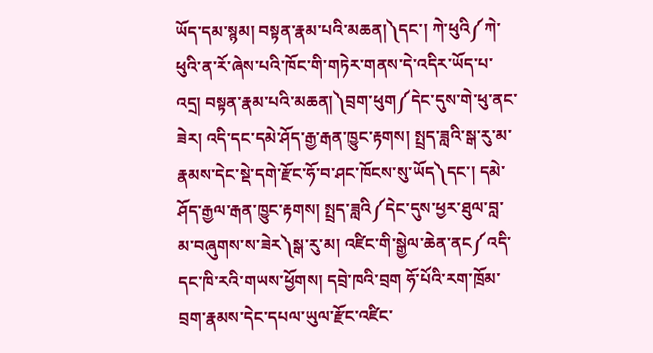ཡོད་དམ་སྙམ། བསྟན་རྣམ་པའི་མཆན།༽དང་། ཀེ་ཕུའི༼ཀེ་ཕུའི་ན་རོ་ཞེས་པའི་ཁོང་གི་གཏེར་གནས་དེ་འདིར་ཡོད་པ་འདྲ། བསྟན་རྣམ་པའི་མཆན།༽བྲག་ཕུག༼དེང་དུས་གེ་ཕུ་ནང་ཟེར། འདི་དང་དམེ་ཤོད་རྒྱ་རྒན་ཁྱུང་རྟགས། སྤྲད་ཟླའི་སྒ་རུ་མ་རྣམས་དེང་སྡེ་དགེ་རྫོང་ཧོ་བ་ཤང་ཁོངས་སུ་ཡོད༽དང་། དམེ་ཤོད་རྒྱལ་རྒན་ཁྱུང་རྟགས། སྤྲད་ཟླའི༼དེང་དུས་ཕྱར་ཐུལ་བླ་མ་བཞུགས་ས་ཟེར༽སྒ་རུ་མ། འཛིང་གི་སྒྱེལ་ཆེན་ནང༼འདི་དང་ཁི་རའི་གཡས་ཕྱོགས། དབྲེ་ཁའི་བྲག ཧོ་པོའི་རག་ཁྲོམ་བྲག་རྣམས་དེང་དཔལ་ཡུལ་རྫོང་འཛིང་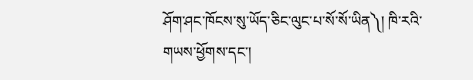ཤོག་ཤང་ཁོངས་སུ་ཡོད་ཅིང་ལུང་པ་སོ་སོ་ཡིན༽། ཁི་རའི་གཡས་ཕྱོགས་དང་།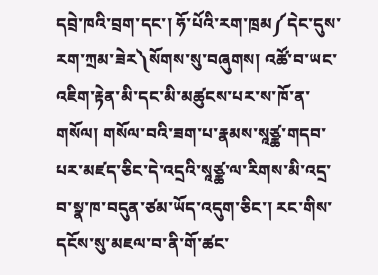དབྲེ་ཁའི་བྲག་དང་། ཧོ་པོའི་རག་ཁྲམ༼དེང་དུས་རག་ཀྲམ་ཟེར༽སོགས་སུ་བཞུགས། འཚོ་བ་ཡང་འཇིག་རྟེན་མི་དང་མི་མཚུངས་པར་ས་ཁོ་ན་གསོལ། གསོལ་བའི་ཟག་པ་རྣམས་སཱཙྪ་གདབ་པར་མཛད་ཅིང་དེ་འདྲའི་སཱཙྪ་ལ་རིགས་མི་འདྲ་བ་སྣ་ཁ་བདུན་ཙམ་ཡོད་འདུག་ཅིང་། རང་གིས་དངོས་སུ་མཇལ་བ་ནི་གོ་ཚང་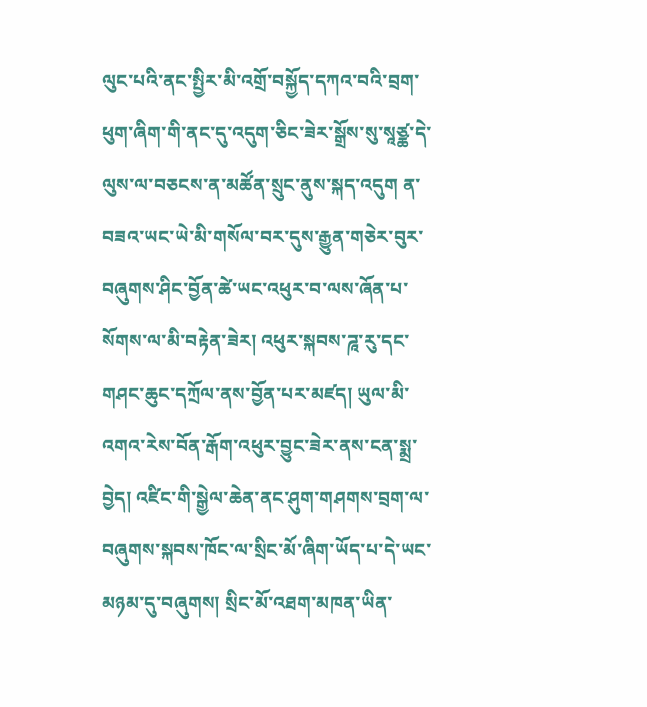ལུང་པའི་ནང་སྤྱིར་མི་འགྲོ་བསྐྱོད་དཀའ་བའི་བྲག་ཕུག་ཞིག་གི་ནང་དུ་འདུག་ཅིང་ཟེར་སྒྲོས་སུ་སཱཙྪ་དེ་ལུས་ལ་བཅངས་ན་མཚོན་སྲུང་ནུས་སྐད་འདུག ན་བཟའ་ཡང་ཡེ་མི་གསོལ་བར་དུས་རྒྱུན་གཅེར་བུར་བཞུགས་ཤིང་བྱོན་ཚེ་ཡང་འཕུར་བ་ལས་ཞོན་པ་སོགས་ལ་མི་བརྟེན་ཟེར། འཕུར་སྐབས་ཌཱ་རུ་དང་གཤང་ཆུང་དཀྲོལ་ནས་བྱོན་པར་མཛད། ཡུལ་མི་འགའ་རེས་བོན་རྒོག་འཕུར་བྱུང་ཟེར་ནས་ངན་སྨྲ་བྱེད། འཛིང་གི་སྒྱེལ་ཆེན་ནང་ཤུག་གཤགས་བྲག་ལ་བཞུགས་སྐབས་ཁོང་ལ་སྲིང་མོ་ཞིག་ཡོད་པ་དེ་ཡང་མཉམ་དུ་བཞུགས། སྲིང་མོ་འཐག་མཁན་ཡིན་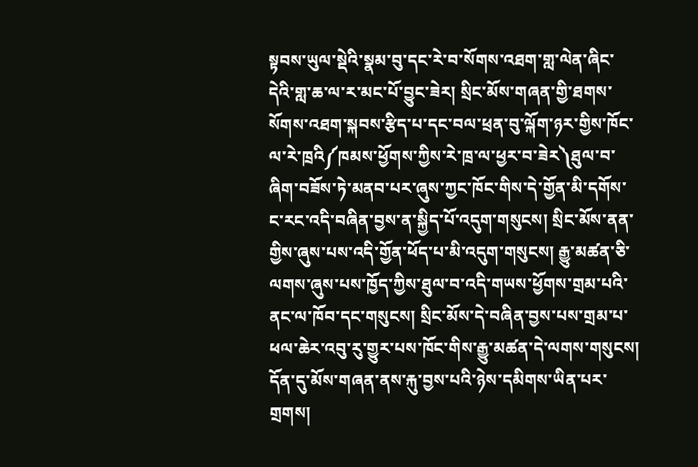སྟབས་ཡུལ་སྡེའི་སྣམ་བུ་དང་རེ་བ་སོགས་འཐག་གླ་ལེན་ཞིང་དེའི་གླ་ཆ་ལ་ར་མང་པོ་བྱུང་ཟེར། སྲིང་མོས་གཞན་གྱི་ཐགས་སོགས་འཐག་སྐབས་རྩིད་པ་དང་བལ་ཕྲན་བུ་ལྐོག་ཉར་གྱིས་ཁོང་ལ་རེ་ཁྲའི༼ཁམས་ཕྱོགས་ཀྱིས་རེ་ཁྲ་ལ་ཕྱར་བ་ཟེར༽ཐུལ་བ་ཞིག་བཟོས་ཏེ་མནབ་པར་ཞུས་ཀྱང་ཁོང་གིས་དེ་གྱོན་མི་དགོས་ང་རང་འདི་བཞིན་བྱས་ན་སྐྱིད་པོ་འདུག་གསུངས། སྲིང་མོས་ནན་གྱིས་ཞུས་པས་འདི་གྱོན་ཕོད་པ་མི་འདུག་གསུངས། རྒྱུ་མཚན་ཅི་ལགས་ཞུས་པས་ཁྱོད་ཀྱིས་ཐུལ་བ་འདི་གཡས་ཕྱོགས་གྲམ་པའི་ནང་ལ་ཁོབ་དང་གསུངས། སྲིང་མོས་དེ་བཞིན་བྱས་པས་གྲམ་པ་ཕལ་ཆེར་འབུ་རུ་གྱུར་པས་ཁོང་གིས་རྒྱུ་མཚན་དེ་ལགས་གསུངས། དོན་དུ་མོས་གཞན་ནས་རྐུ་བྱས་པའི་ཉེས་དམིགས་ཡིན་པར་གྲགས།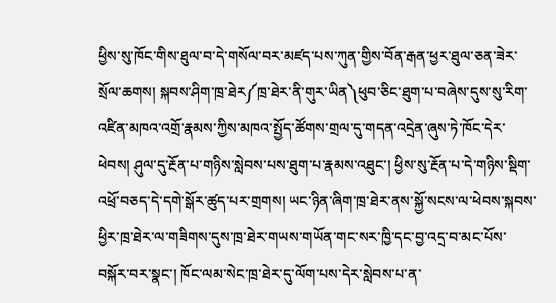ཕྱིས་སུ་ཁོང་གིས་ཐུལ་བ་དེ་གསོལ་བར་མཛད་པས་ཀུན་གྱིས་བོན་རྒན་ཕྱར་ཐུལ་ཅན་ཟེར་སྲོལ་ཆགས། སྐབས་ཤིག་ཁྲ་ཐེར༼ཁྲ་ཐེར་ནི་གུར་ཡིན༽ཕུབ་ཅིང་ཐུག་པ་བཞེས་དུས་སུ་རིག་འཛིན་མཁའ་འགྲོ་རྣམས་ཀྱིས་མཁའ་སྤྱོད་ཚོགས་གྲལ་དུ་གདན་འདྲེན་ཞུས་ཏེ་ཁོང་དེར་ཕེབས། ཤུལ་དུ་རྔོན་པ་གཉིས་སླེབས་པས་ཐུག་པ་རྣམས་འཐུང་། ཕྱིས་སུ་རྔོན་པ་དེ་གཉིས་སྡིག་འཕྲོ་བཅད་དེ་དགེ་སྒོར་ཚུད་པར་གྲགས། ཡང་ཉིན་ཞིག་ཁྲ་ཐེར་ནས་སྐྱོ་སངས་ལ་ཕེབས་སྐབས་ཕྱིར་ཁྲ་ཐེར་ལ་གཟིགས་དུས་ཁྲ་ཐེར་གཡས་གཡོན་གང་སར་ཁྱི་དང་བྱ་འདྲ་བ་མང་པོས་བསྐོར་བར་སྣང་། ཁོང་ལམ་སེང་ཁྲ་ཐེར་དུ་ལོག་པས་དེར་སླེབས་པ་ན་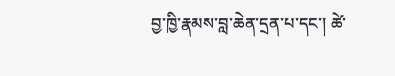བྱ་ཁྱི་རྣམས་བླ་ཆེན་དྲན་པ་དང་། ཚེ་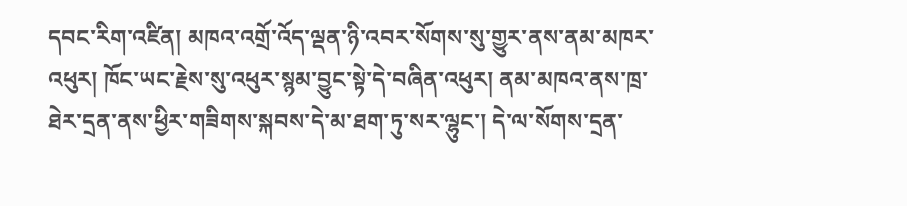དབང་རིག་འཛིན། མཁའ་འགྲོ་འོད་ལྡན་ཉི་འབར་སོགས་སུ་གྱུར་ནས་ནམ་མཁར་འཕུར། ཁོང་ཡང་རྗེས་སུ་འཕུར་སྙམ་བྱུང་སྟེ་དེ་བཞིན་འཕུར། ནམ་མཁའ་ནས་ཁྲ་ཐེར་དྲན་ནས་ཕྱིར་གཟིགས་སྐབས་དེ་མ་ཐག་ཏུ་སར་ལྷུང་། དེ་ལ་སོགས་དྲན་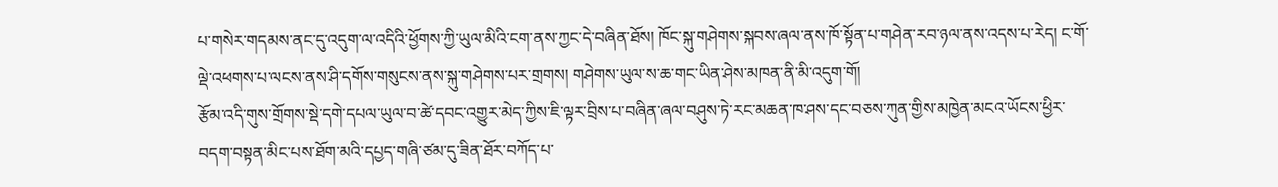པ་གསེར་གདམས་ནང་དུ་འདུག་ལ་འདིའི་ཕྱོགས་ཀྱི་ཡུལ་མིའི་ངག་ནས་ཀྱང་དེ་བཞིན་ཐོས། ཁོང་སྐུ་གཤེགས་སྐབས་ཞལ་ནས་ཁོ་སྟོན་པ་གཤེན་རབ་ཉལ་ནས་འདས་པ་རེད། ང་གོ་ལྡེ་འཕགས་པ་ལངས་ནས་ཤི་དགོས་གསུངས་ནས་སྐུ་གཤེགས་པར་གྲགས། གཤེགས་ཡུལ་ས་ཆ་གང་ཡིན་ཤེས་མཁན་ནི་མི་འདུག་གོ།
རྩོམ་འདི་གུས་གྲོགས་སྡེ་དགེ་དཔལ་ཡུལ་བ་ཚེ་དབང་འགྱུར་མེད་ཀྱིས་ཇི་ལྟར་བྲིས་པ་བཞིན་ཞལ་བཤུས་ཏེ་རང་མཆན་ཁ་ཤས་དང་བཅས་ཀུན་གྱིས་མཁྱེན་མངའ་ཡོངས་ཕྱིར་བདག་བསྟན་མིང་པས་ཐོག་མའི་དཔྱད་གཞི་ཙམ་དུ་ཟིན་ཐོར་བཀོད་པ་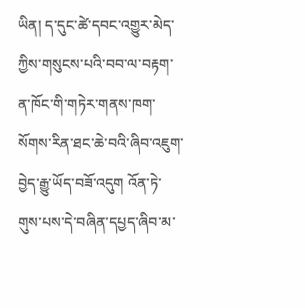ཡིན། ད་དུང་ཚེ་དབང་འགྱུར་མེད་ཀྱིས་གསུངས་པའི་བབ་ལ་བརྟག་ན་ཁོང་གི་གཏེར་གནས་ཁག་སོགས་རིན་ཐང་ཆེ་བའི་ཞིབ་འཇུག་བྱེད་རྒྱུ་ཡོད་བཟོ་འདུག འོན་ཏེ་གུས་པས་དེ་བཞིན་དཔྱད་ཞིབ་མ་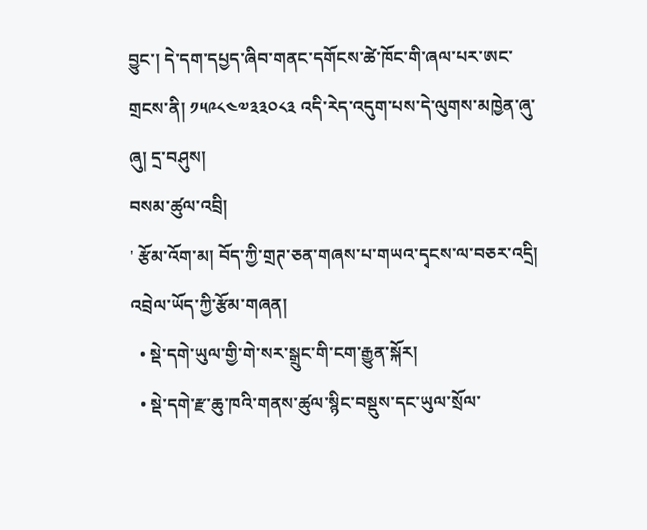བྱུང་། དེ་དག་དཔྱད་ཞིབ་གནང་དགོངས་ཚེ་ཁོང་གི་ཞལ་པར་ཨང་གྲངས་ནི། ༡༥༩༨༤༧༣༣༠༨༣ འདི་རེད་འདུག་པས་དེ་ལུགས་མཁྱེན་ཞུ་ཞུ། དྲ་བཤུས།
བསམ་ཚུལ་འབྲི།
' རྩོམ་འོག་མ། བོད་ཀྱི་གྲཊ་ཅན་གཞས་པ་གཡའ་དྭངས་ལ་བཅར་འདྲི།
འབྲེལ་ཡོད་ཀྱི་རྩོམ་གཞན།
  • སྡེ་དགེ་ཡུལ་གྱི་གེ་སར་སྒྲུང་གི་ངག་རྒྱུན་སྐོར།
  • སྡེ་དགེ་རྫ་ཆུ་ཁའི་གནས་ཚུལ་སྙིང་བསྡུས་དང་ཡུལ་སྲོལ་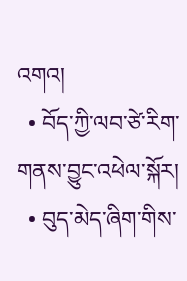འགའ།
  • བོད་ཀྱི་ལབ་ཙེ་རིག་གནས་བྱུང་འཕེལ་སྐོར།
  • བུད་མེད་ཞིག་གིས་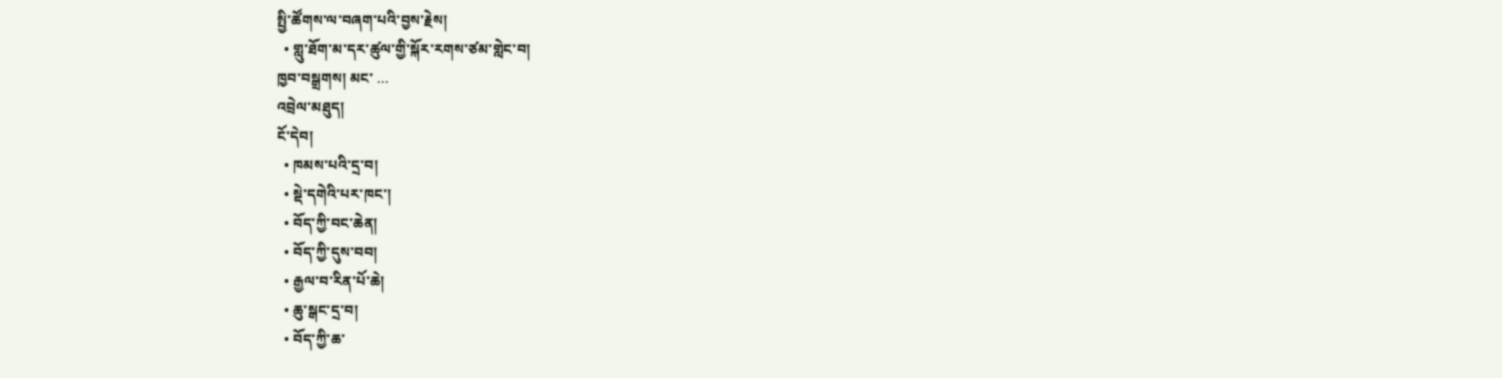སྤྱི་ཚོགས་ལ་བཞག་པའི་བྱས་རྗེས།
  • གླུ་ཐོག་མ་དར་ཚུལ་གྱི་སྐོར་རགས་ཙམ་གླེང་བ།
ཁྱབ་བསྒྲགས། མང་ ...
འབྲེལ་མཐུད།
ངོ་དེབ།
  • ཁམས་པའི་དྲ་བ།
  • སྡེ་དགེའི་པར་ཁང་།
  • བོད་ཀྱི་བང་ཆེན།
  • བོད་ཀྱི་དུས་བབ།
  • རྒྱལ་བ་རིན་པོ་ཆེ།
  • ཆུ་སྒང་དྲ་བ།
  • བོད་ཀྱི་ཆ་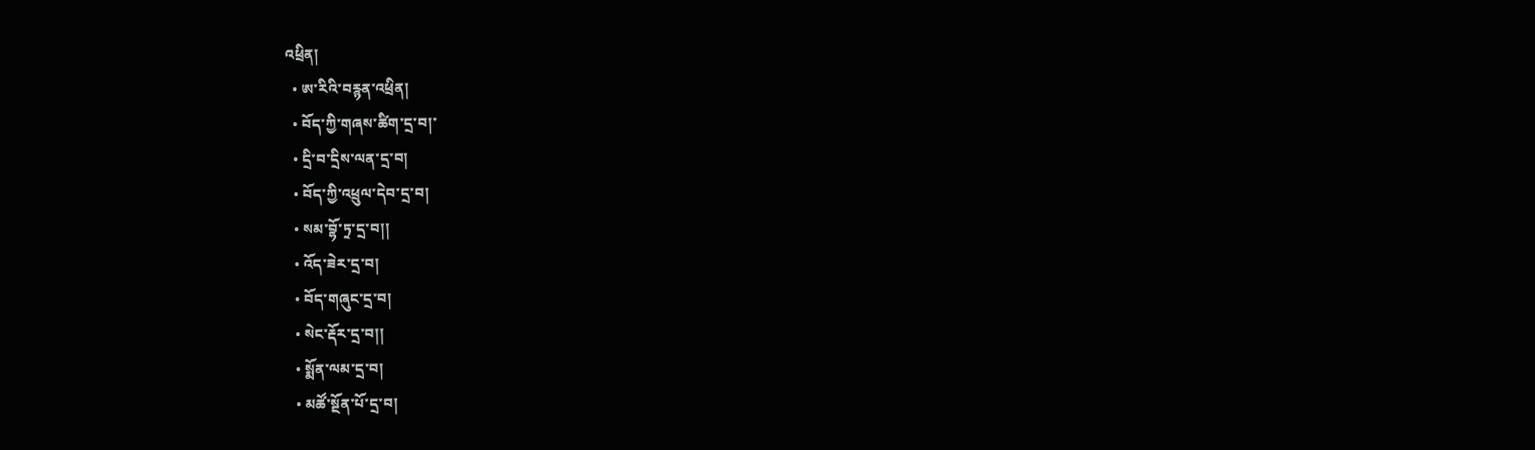འཕྲིན།
  • ཨ་རིའི་བརྙན་འཕྲིན།
  • བོད་ཀྱི་གཞས་ཚིག་དྲ་བ།་
  • དྲི་བ་དྲིས་ལན་དྲ་བ།
  • བོད་ཀྱི་འཕྲུལ་དེབ་དྲ་བ།
  • སམ་བྷོ་ཏྲ་དྲ་བ།།
  • འོད་ཟེར་དྲ་བ།
  • བོད་གཞུང་དྲ་བ།
  • སེང་རྡོར་དྲ་བ།།
  • སྨོན་ལམ་དྲ་བ།
  • མཚོ་སྔོན་པོ་དྲ་བ།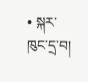• སྐར་ཁུང་དྲ་བ།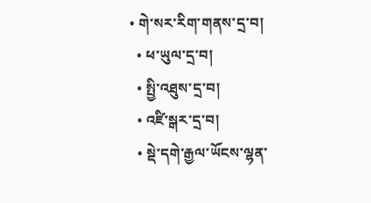• གེ་སར་རིག་གནས་དྲ་བ།
  • ཕ་ཡུལ་དྲ་བ།
  • སྤྱི་འཐུས་དྲ་བ།
  • འཛི་སྒར་དྲ་བ།
  • སྡེ་དགེ་རྒྱལ་ཡོངས་ལྷན་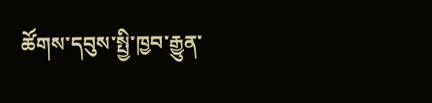ཚོགས་དབུས་སྤྱི་ཁྱབ་རྒྱུན་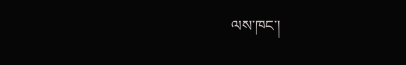ལས་ཁང་།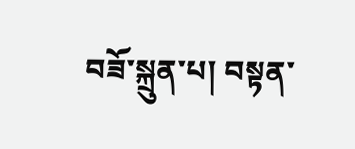བཟོ་སྐྲུན་པ། བསྟན་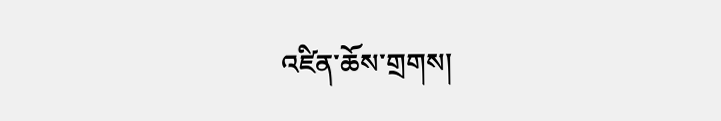འཛིན་ཆོས་གྲགས།